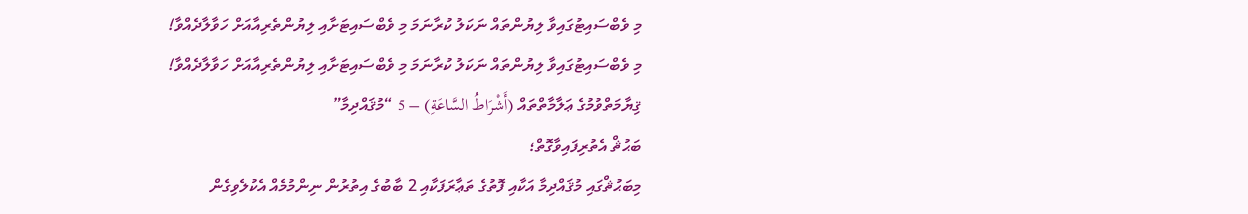މި ވެބްސައިޓުގައިވާ ލިޔުންތައް ނަކަލު ކުރާނަމަ މި ވެބްސައިޓަށާއި ލިޔުންތެރިއާއަށް ހަވާލާދެއްވާ!
މި ވެބްސައިޓުގައިވާ ލިޔުންތައް ނަކަލު ކުރާނަމަ މި ވެބްސައިޓަށާއި ލިޔުންތެރިއާއަށް ހަވާލާދެއްވާ!
ޤިޔާމަތްވުމުގެ ޢަލާމާތްތައް (أَشْرَاطُ السَّاعَةِ) – 5 “މުޤައްދިމާ”
ބަޙުޘް އެތުރިފައިވާގޮތް؛
މިބަޙުޘްގައި މުޤައްދިމާ އަކާއި ފޮތުގެ ތަޢާރަފަކާއި 2 ބާބުގެ އިތުރުން ނިންމުމެއް އެކުލެވިގެން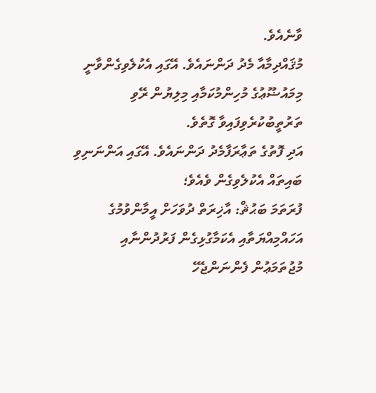ވާނެއެވެ.
މުޤައްދިމާއާ މެދު ދަންނައެވެ. އޭގައި އެކުލެވިގެންވާނީ މިމައުޟޫޢުގެ މުހިންމުކަމާއި މިލިޔުން ރޭވި ތަރުތީބުކުރެވިފައިވާ ގޮތެވެ.
އަދި ފޮތުގެ ތަޢާރަފާމެދު ދަންނައެވެ. އޭގައި އަންނަނިވި ބައިތައް އެކުލެވިގެން ވެއެވެ؛
ފުރަތަމަ ބަޙުޘް: އާޚިރަތް ދުވަހަށް އީމާންވުމުގެ އަހައްމިއްޔަތާއި އެކަމާގުޅިގެން ފަރުދުންނާއި މުޖުތަމަޢުން ފެންނަންޖެހޭ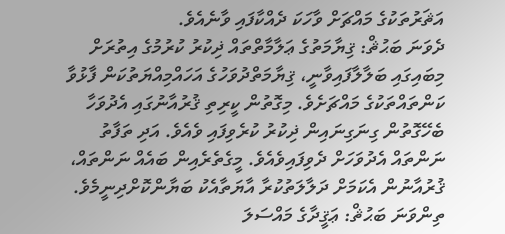އަޘަރުތަކުގެ މައްޗަށް ވާހަކަ ދެއްކާފައި ވާނެއެވެ.
ދެވަނަ ބަޙުޘް: ޤިޔާމަތުގެ ޢަލާމާތްތައް ޛިކުރު ކުރުމުގެ އިތުރަށް މިބައިގައި ބަލާލާފައިވާނީ، ޤިޔާމަތްދުވަހުގެ އަހައްމިއްޔަތުކަން ފާޅުވާ ކަންތައްތަކުގެ މައްޗަށެވެ. މިގޮތުން ކީރިތި ޤުރުއާނުގައި އެދުވަހާ ބެހޭގޮތުން ގިނަގިނައިން ޛިކުރު ކުރެވިފައި ވެއެވެ. އަދި ތަފާތު ނަންތައް އެދުވަހަށް ދެވިފައިވެއެވެ. މީގެތެރެއިން ބައެއް ނަންތައް، ޤުރުއާނުން އެކަމަށް ދަލާލަތުކުރާ އާޔަތާއެކު ބަޔާންކޮށްދިނީމެވެ.
ތިންވަނަ ބަޙުޘް: ޢަޤީދާގެ މައްސަލަ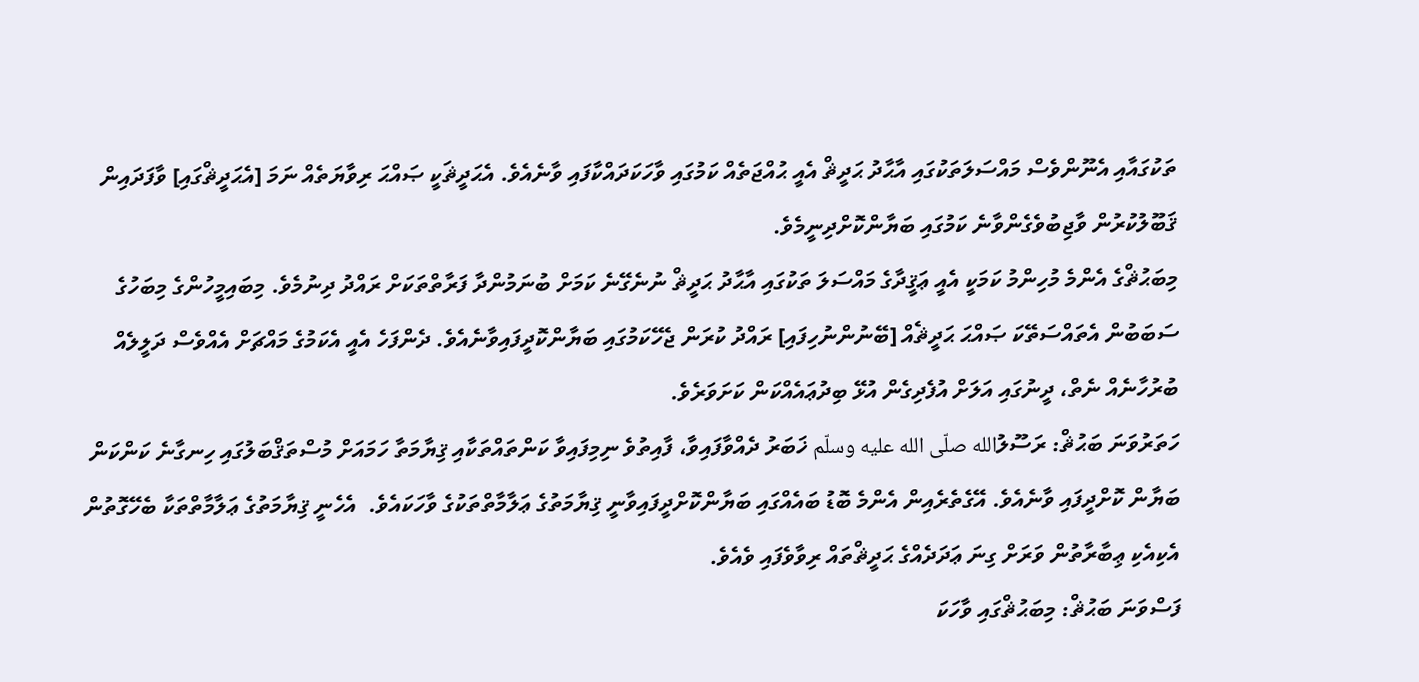ތަކުގައާއި އެނޫންވެސް މައްސަލަތަކުގައި އާޙާދު ޙަދީޘް އެއީ ޙުއްޖަތެއް ކަމުގައި ވާހަކަދައްކާފައި ވާނެއެވެ. އެޙަދީޘަކީ ޞައްޙަ ރިވާޔަތެއް ނަމަ [އެޙަދީޘްގައި] ވާފަދައިން ޤަބޫލުކުރުން ވާޖިބުވެގެންވާނެ ކަމުގައި ބަޔާންކޮށްދިނީމެވެ.
މިބަޙުޘްގެ އެންމެ މުހިންމު ކަމަކީ އެއީ ޢަޤީދާގެ މައްސަލަ ތަކުގައި އާޙާދު ޙަދީޘް ނުނެގޭނެ ކަމަށް ބުނަމުންދާ ފަރާތްތަކަށް ރައްދު ދިނުމެވެ. މިބައިމީހުންގެ މިބަހުގެ ސަބަބުން އެތައްސަތޭކަ ޞައްޙަ ޙަދީޘެއް [ބޭނުންނުހިފައި] ރައްދު ކުރަން ޖެހޭކަމުގައި ބަޔާންކޮދީފައިވާނެއެވެ. ދެންފަހެ އެއީ އެކަމުގެ މައްޗަށް އެއްވެސް ދަލީލެއް ބުރުހާނެއް ނެތް، ދީނުގައި އަލަށް އުފެދިގެން އުޅޭ ބިދުޢައެއްކަން ކަށަވަރެވެ.
ހަތަރުވަނަ ބަޙުޘް: ރަސޫލުالله صلّى الله عليه وسلّم ޚަބަރު ދެއްވާފައިވާ، ފާއިތުވެ ނިމިފައިވާ ކަންތައްތަކާއި ޤިޔާމަތާ ހަމައަށް މުސްތަޤްބަލުގައި ހިނގާނެ ކަންކަން ބަޔާން ކޮށްދީފައި ވާނެއެވެ. އޭގެތެރެއިން އެންމެ ބޮޑު ބައެއްގައި ބަޔާންކޮށްދީފައިވާނީ ޤިޔާމަތުގެ ޢަލާމާތްތަކުގެ ވާހަކައެވެ.  އެހެނީ ޤިޔާމަތުގެ ޢަލާމާތްތަކާ ބެހޭގޮތުން އެކިއެކި ޢިބާރާތުން ވަރަށް ގިނަ ޢަދަދެއްގެ ޙަދީޘްތައް ރިވާވެފައި ވެއެވެ.
ފަސްވަނަ ބަޙުޘް: މިބަޙުޘްގައި ވާހަކަ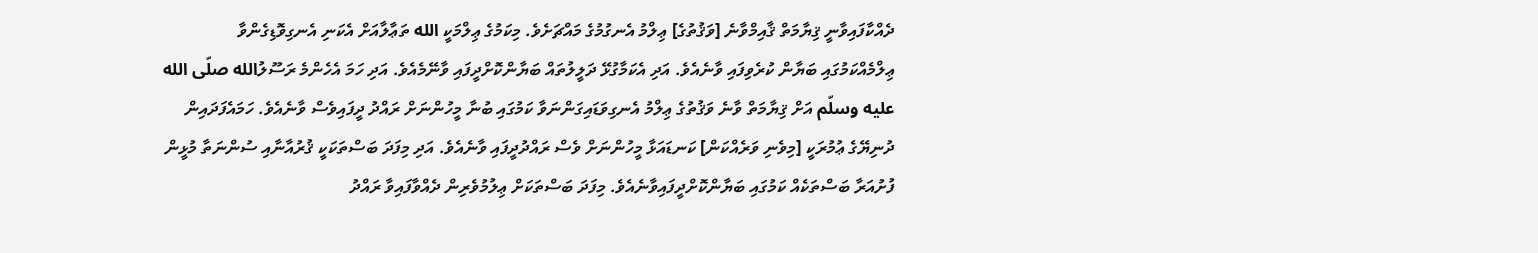ދެއްކާފައިވާނީ ޤިޔާމަތް ޤާއިމްވާނެ [ވަޤުތުގެ] ޢިލްމު އެނގުމުގެ މައްޗަށެވެ. މިކަމުގެ ޢިލްމަކީ الله ތަޢާލާއަށް އެކަނި އެނގިވޮޑިގެންވާ ޢިލްމެއްކަމުގައި ބަޔާން ކުރެވިފައި ވާނެއެވެ. އަދި އެކަމާގުޅޭ ދަލީލުތައް ބަޔާންކޮށްދީފައި ވާނޭމެއެވެ. އަދި ހަމަ އެހެންމެ ރަސޫލުالله صلّى الله عليه وسلّم އަށް ޤިޔާމަތް ވާނެ ވަޤުތުގެ ޢިލްމު އެނގިވަޑައިގަންނަވާ ކަމުގައި ބުނާ މީހުންނަށް ރައްދު ދީފައިވެސް ވާނެއެވެ. ހަމައެފަދައިން ދުނިޔޭގެ ޢުމުރަކީ [މިވެނި ވަރެއްކަން] ކަނޑައަޅާ މީހުންނަށް ވެސް ރައްދުދީފައި ވާނެއެވެ. އަދި މިފަދަ ބަސްތަކަކީ ޤުރުއާނާއި ސުންނަތާ މުޅީން ފުށުއަރާ ބަސްތަކެއް ކަމުގައި ބަޔާންކޮށްދީފައިވާނެއެވެ. މިފަދަ ބަސްތަކަށް ޢިލުމުވެރިން ދެއްވާފައިވާ ރައްދު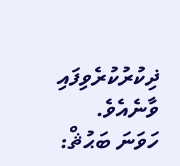ޛިކުރުކުރެވިފައި ވާނެއެވެ.
ހަވަނަ ބަޙުޘް: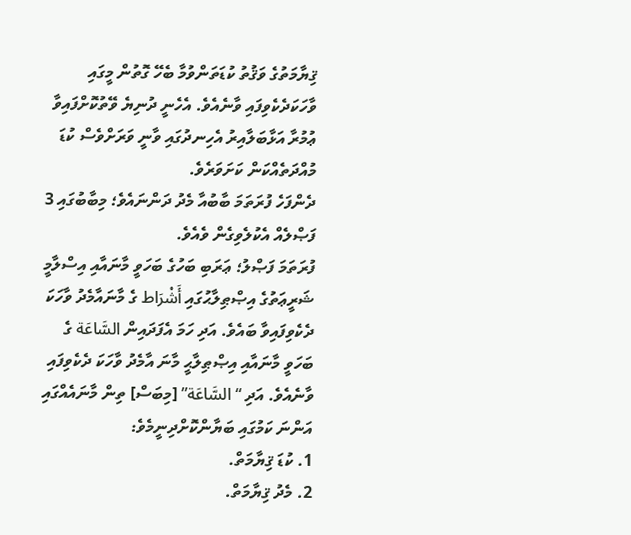ޤިޔާމަތުގެ ވަޤުތު ކުޑަތަންވުމާ ބެހޭ ގޮތުން މީގައި ވާހަކަދެކެވިފައި ވާނެއެވެ. އެހެނީ ދުނިޔެ ވޭތުކޮށްފައިވާ ޢުމުރާ އަޅާބަލާއިރު އެހިނދުގައި ވާނީ ވަރަށްވެސް ކުޑަ މުއްދަތެއްކަން ކަށަވަރެވެ.
ދެންފަހެ ފުރަތަމަ ބާބުއާ މެދު ދަންނައެވެ؛ މިބާބުގައި 3 ފަޞްލެއް އެކުލެވިގެން ވެއެވެ.
ފުރަތަމަ ފަޞްލު؛ ޢަރަބި ބަހުގެ ބަހަވީ މާނައާއި އިސްލާމީ ޝަރީޢަތުގެ އިޞްޠިލާޙުގައި أَشْرَاط ގެ މާނައާމެދު ވާހަކަ ދެކެވިފައިވާ ބައެވެ. އަދި ހަމަ އެފަދައިން السَّاعَة ގެ ބަހަވީ މާނައާއި އިޞްޠިލާޙީ މާނަ އާމެދު ވާހަކަ ދެކެވިފައި ވާނެއެވެ. އަދި “السَّاعَة” [މިބަސް] ތިން މާނައެއްގައި އަންނަ ކަމުގައި ބަޔާންކޮށްދިނީމެވެ:
1. ކުޑަ ޤިޔާމަތް.
2. މެދު ޤިޔާމަތް.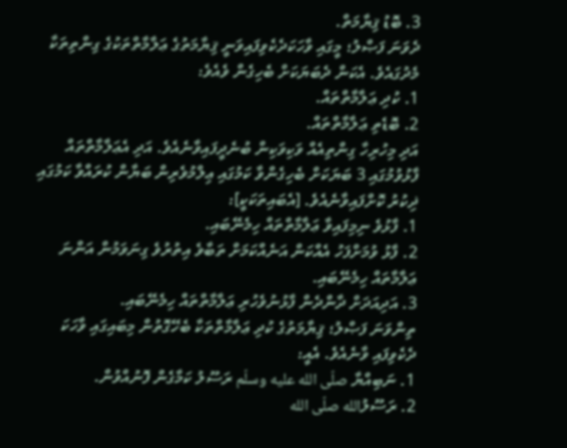3. ބޮޑު ޤިޔާމަތް.
ދެވަނަ ފަޞްލު؛ މީގައި ވާހަކަދެކެވިފައިވަނީ ޤިޔާމަތުގެ ޢަލާމާތްތަކުގެ ގިންތިތަކާ މެދުގައެވެ. އެކަން ދެބަޔަކަށް ބެހިގެން ވެއެވެ:
1. ކުދި ޢަލާމާތްތައް.
2. ބޮޑެތި ޢަލާމާތްތައް.
އަދި މިހުރިހާ ގިންތިއެއް ވަކިވަކިން ބުނެދީފައިވާނެއެވެ. އަދި އެޢަލާމާތްތައް ފާޅުވުމުގައި 3 ބަޔަކަށް ބެހިގެންވާ ކަމުގައި ޢިލްމުވެރިން ބަޔާން ކުރައްވާ ކަމުގައި ޛިކުރު ކޮށްފައިވާނެއެވެ. [އެބައިތަކަކީ]:
1. ފާޅުވެ ނިމިފައިވާ ޢަލާމާތްތައް ހިމެނޭބައި.
2. ފާޅު ވުމަށްފަހު އެއްކަން އަނެއްކަމަށް ތަބާވެ އިތުރުވެ ގިނަވަމުން އަންނަ ޢަލާމާތައް ހިމެނޭބައި.
3. އަދިއަދަށް ދާންދެން ފާޅުނުވެހުރި ޢަލާމާތްތައް ހިމެނޭބައި.
ތިންވަނަ ފަޞްލު؛ ޤިޔާމަތުގެ ކުދި ޢަލާމާތްތަކާ ބެހޭގޮތުން މިބައިގައި ވާހަކަ ދެކެވިފައި ވާނެއެވެ. އެއީ:
1. ނަބިއްޔާ صلّى الله عليه وسلّم ރަސޫލު ކަމާގެން ފޮނުއްވުން.
2. ރަސޫލުالله صلّى الله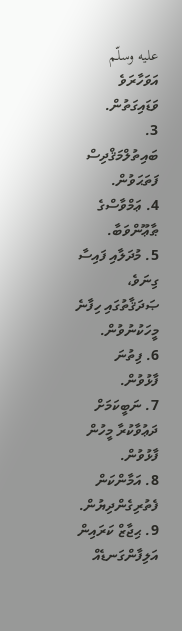عليه وسلّم އަވަހާރަވެ ވަޑައިގަތުން.
3. ބައިތުލްމަޤްދިސް ފަތަޙަވުން.
4. ޢަމްވާސްގެ ޠާޢޫންވަބާ.
5. މުދަލާއި ފައިސާ ގިނަވެ، ޞަދަޤާތުގައި ހިފާނެ މީހަކުނުވުން.
6. ފިތުނަ ފާޅުވުން.
7. ނަބީކަމަށް ދަޢުވާކުރާ މީހުން ފާޅުވުން.
8. އަމާންކަން ފެތުރިގެންދިޔުން.
9. ޙިޖާޒް ކަރައިން އަލިފާންގަނޑެއް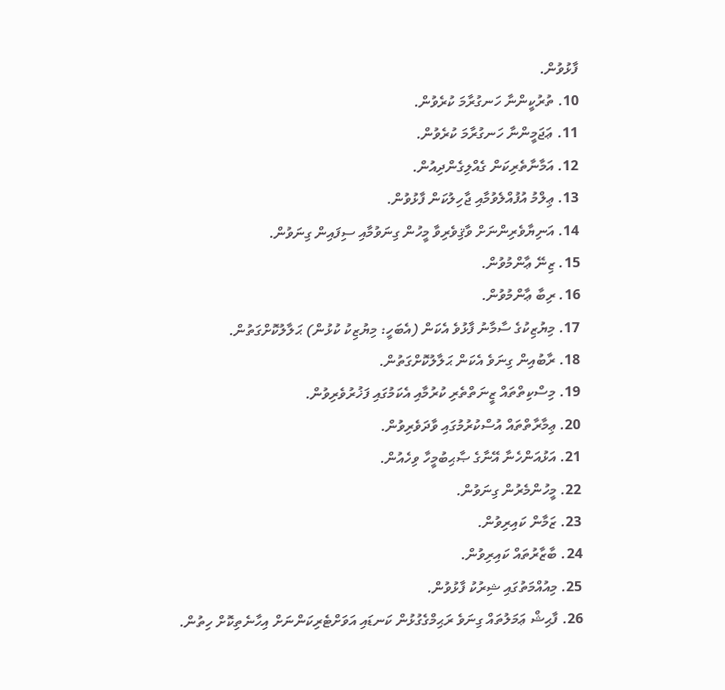ފާޅުވުން.
10. ތުރުކީންނާ ހަނގުރާމަ ކުރެވުން.
11. ޢަޖަމީންނާ ހަނގުރާމަ ކުރެވުން.
12. އަމާނާތެރިކަން ގެއްލިގެންދިއުން.
13. ޢިލްމު އުފުއްލެވުމާއި ޖާހިލުކަން ފާޅުވުން.
14. އަނިޔާވެރިންނަށް ވާޤިވެރިވާ މީހުން ގިނަވުމާއި ސިފައިން ގިނަވުން.
15. ޒިނޭ ޢާންމުވުން.
16. ރިބާ ޢާންމުވުން.
17. މިޔުޒިކުގެ ސާމާނު ފާޅުވެ އެކަން (އެބަހީ: މިޔުޒިކު ކުޅުން) ޙަލާލުކޮށްގަތުން.
18. ރާބުއިން ގިނަވެ އެކަން ޙަލާލުކޮށްގަތުން.
19. މިސްކިތްތައް ޒީނަތްތެރި ކުރުމާއި އެކަމުގައި ފަޚުރުވެރިވުން.
20. ޢިމާރާތްތައް އުސްކުރުމުގައި ވާދަވެރިވުން.
21. އަޅުއަންހެނާ އޭނާގެ ޞާޙިބުމީހާ ވިހެއުން.
22. މީހުންމެރުން ގިނަވުން.
23. ޒަމާން ކައިރިވުން.
24. ބާޒާރުތައް ކައިރިވުން.
25. މިއުއްމަތުގައި ޝިރުކު ފާޅުވުން.
26. ފާޙިޝް ޢަމަލުތައް ގިނަވެ ރަޙިމްގެގުޅުން ކަނޑައި އަވަށްޓެރިކަންނަށް އިހާނެތިކޮށް ހިތުން.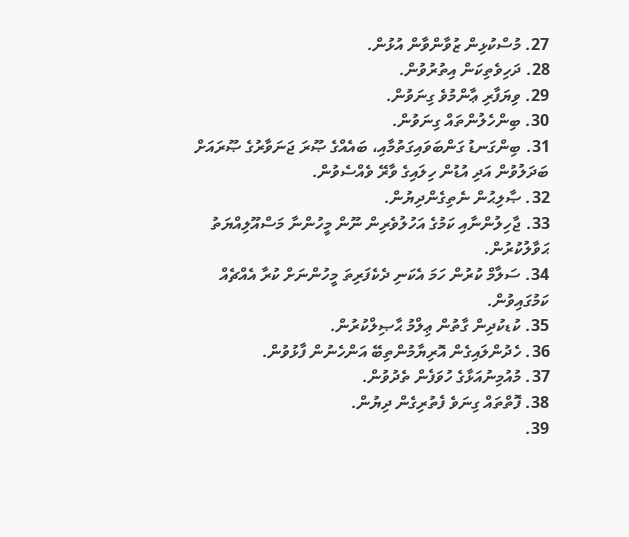27. މުސްކުޅިން ޒުވާންވާން އުޅުން.
28. ދަހިވެތިކަން އިތުރުވުން.
29. ވިޔަފާރި ޢާންމުވެ ގިނަވުން.
30. ބިންހެލުންތައް ގިނަވުން.
31. ބިންގަނޑު ގަންބަވައިގަތުމާއި، ބައެއްގެ ޞޫރަ ޖަނަވާރުގެ ޞޫރައަށް ބަދަލުވުން އަދި އުޑުން ހިލައިގެ ވާރޭ ވެއްސެވުން.
32. ޞާލިޙުން ނެތިގެންދިޔުން.
33. ޖާހިލުންނާއި ކަމުގެ އަހުލުވެރިން ނޫން މީހުންނާ މަސްއޫލިއްޔަތު ޙަވާލުކުރުން.
34. ސަލާމް ކުރުން ހަމަ އެކަނި ދެކެފަރިތަ މީހުންނަށް ކުރާ އެއްޗެއް ކަމުގައިވުން.
35. ކުޑކުދިން ގާތުން ޢިލްމު ޙާޞިލްކުރުން.
36. ހެދުންލައިގެން އޮރިޔާމުންތިބޭ އަންހެނުން ފާޅުވުން.
37. މުއުމިނުއަޅާގެ ހުވަފެން ތެދުވުން.
38. ފޮތްތައް ގިނަވެ ފެތުރިގެން ދިޔުން.
39.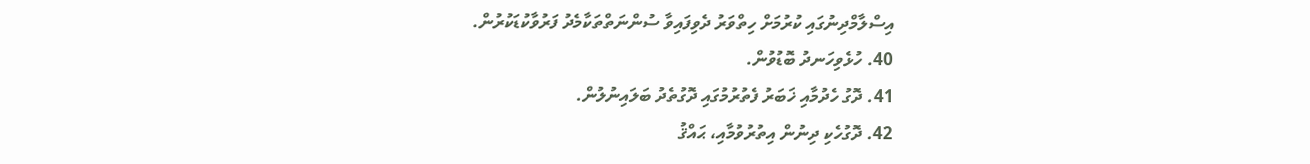އިސްލާމްދިނުގައި ކުރުމަށް ހިތްވަރު ދެވިފައިވާ ސުންނަތްތަކާމެދު ފަރުވާކުޑަކުރުން.
40. ހުޅެވިހަނދު ބޮޑުވުން.
41. ދޮގު ހެދުމާއި ޚަބަރު ފެތުރުމުގައި ދޮގުތެދު ބަލައިނުލުން.
42. ދޮގުހެކި ދިނުން އިތުރުވުމާއި، ޙައްޤު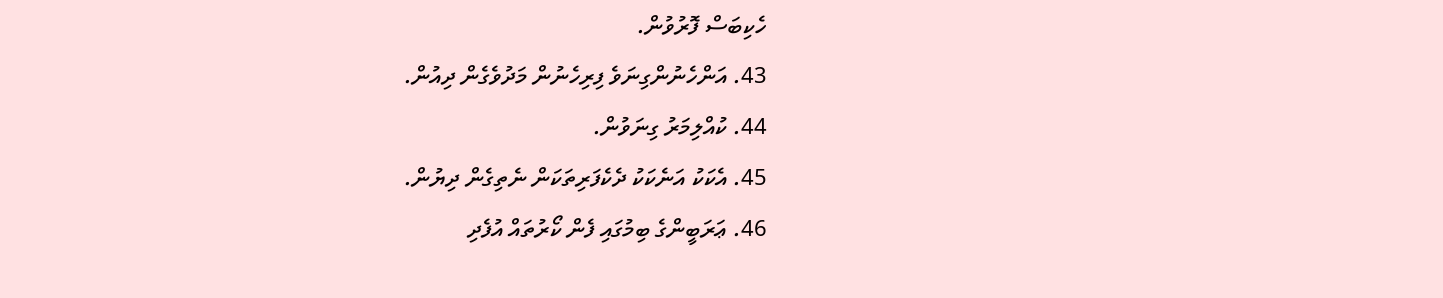ހެކިބަސް ފޮރުވުން.
43. އަންހެނުންގިނަވެ ފިރިހެނުން މަދުވެގެން ދިއުން.
44. ކުއްލިމަރު ގިނަވުން.
45. އެކަކު އަނެކަކު ދެކެފަރިތަކަން ނެތިގެން ދިޔުން.
46. ޢަރަބީންގެ ބިމުގައި ފެން ކޯރުތައް އުފެދި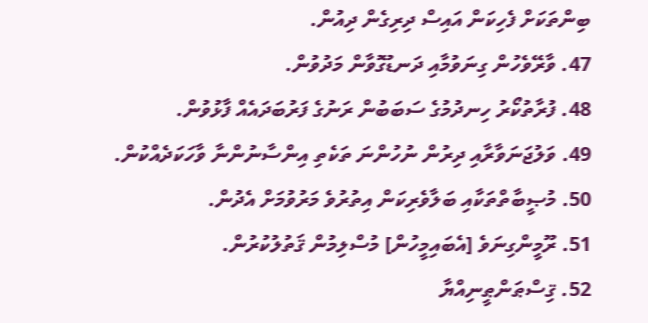ބިންތަކަށް ފެހިކަން އައިސް ދިރިގެން ދިއުން.
47. ވާރޭވެހުން ގިނަވުމާއި ދަނޑުގޮވާން މަދުވުން.
48. ފުރާތުކޯރު ހިނދުމުގެ ސަބަބުން ރަނުގެ ފަރުބަދައެއް ފާޅުވުން.
49. ވަލުޖަނަވާރާއި ދިރުން ނުހުންނަ ތަކެތި އިންސާނުންނާ ވާހަކަދެއްކުން.
50. މުޞީބާތްތަކާއި ބަލާވެރިކަން އިތުރުވެ މަރުވުމަށް އެދުން.
51. ރޫމީންގިނަވެ [އެބައިމީހުން] މުސްލިމުން ޤަތުލުކުރުން.
52. ޤިސްޠަންޠީނިއްޔާ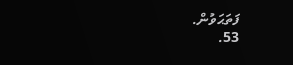ފަތަޙަވުން.
53.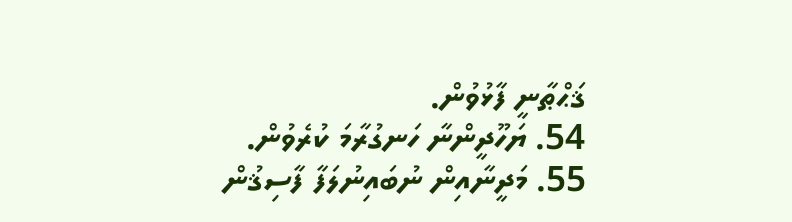ޤަޙްޠާނީ ފާޅުވުން.
54. ޔަހޫދީންނާ ހަނގުރާމަ ކުރެވުން.
55. މަދީނާއިން ނުބައިނުލަފާ ފާސިޤުން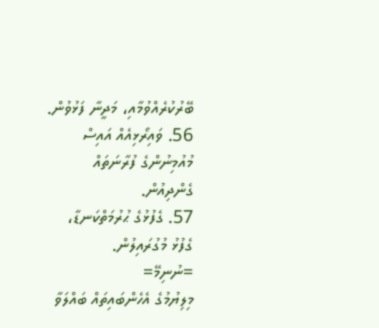ބޭރުކުރެއްވުމާއި، މަދީނާ ފަޅުވުން.
56. ވައިރޯޅިއެއް އައިސް މުއުމިނުންގެ ފުރާނަތައް ގެންދިއުން.
57. ގެފުޅުގެ ޙުރުމަތްކަނޑާ، ގެފުޅު މުގުރައިލުން.
=ނުނިމޭ=
މިލިޔުމުގެ އެހެންބައިތައް ބައްލަވާ